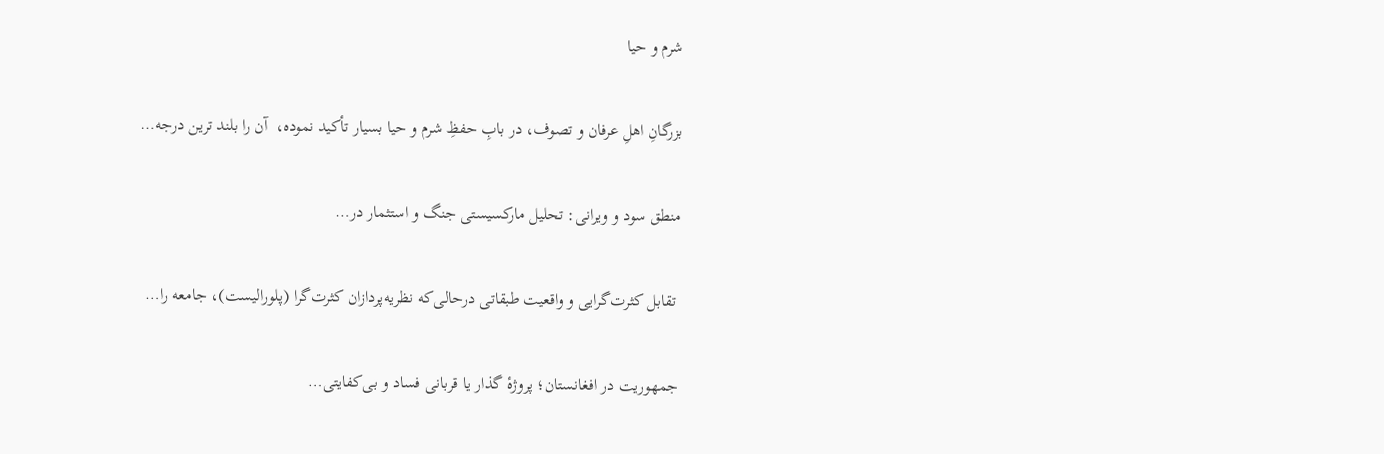شرم و حیا

بزرگانِ اهلِ عرفان و تصوف، در بابِ حفظِ شرم و حیا بسیار تأکید نموده‌،  آن را بلند ترین درجه…

منطق سود و ویرانی: تحلیل مارکسیستی جنگ و استثمار در…

 تقابل کثرت‌گرایی و واقعیت طبقاتی درحالی‌که نظریه‌پردازان کثرت‌گرا (پلورالیست)، جامعه را…

جمهوریت در افغانستان؛ پروژهٔ گذار یا قربانی فساد و بی‌کفایتی…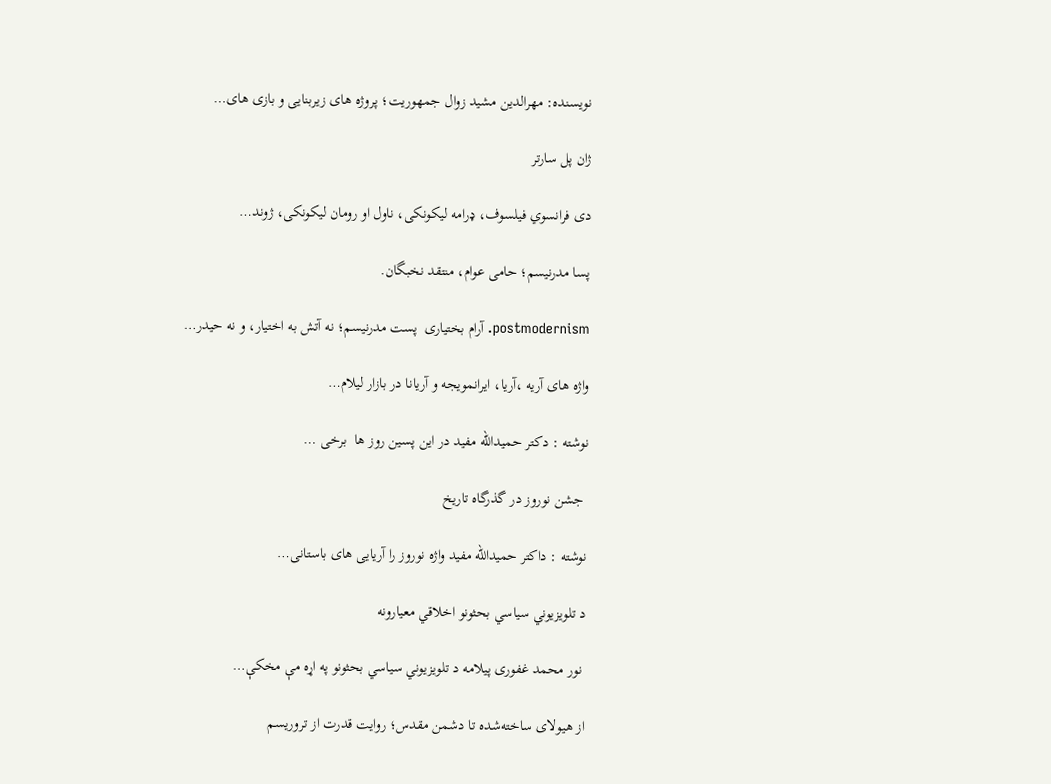نویسنده: مهرالدین مشید زوال جمهوریت؛ پروژه های زیربنایی و بازی های…

ژان پل سارتر

دی فرانسوي فیلسوف، ډرامه لیکونکی، ناول او رومان لیکونکی، ژوند…

پسا مدرنیسم؛ حامی عوام، منتقد نخبگان.

postmodernism. آرام بختیاری  پست مدرنیسم؛ نه آتش به اختیار، و نه حیدر…

واژه های آریه ،آریا، ایرانمویجه و آریانا در بازار لیلام…

نوشته : دکتر حمیدالله مفید در این پسین روز ها  برخی …

 جشن نوروز در گذرگاه تاریخ

نوشته : داکتر حمیدالله مفید واژه نوروز را آریایی های باستانی…

د تلویزیوني سیاسي بحثونو اخلاقي معیارونه

 نور محمد غفوری پیلامه د تلویزیوني سیاسي بحثونو په اړه مې مخکې…

از هیولای ساخته‌شده تا دشمن مقدس؛ روایت قدرت از تروریسم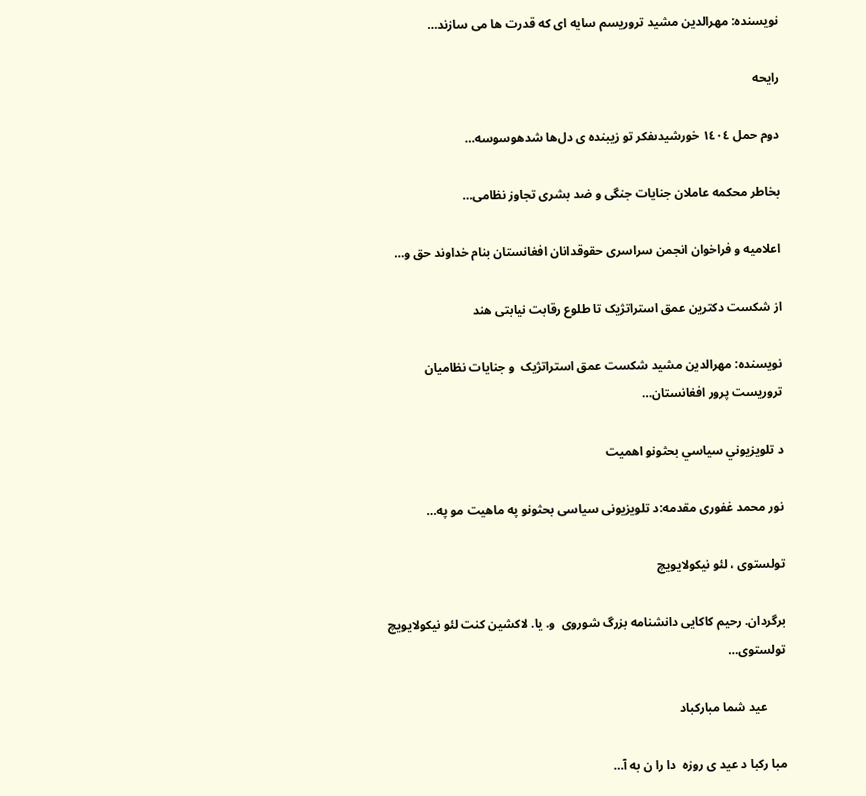نویسنده: مهرالدین مشید تروریسم سایه ای که قدرت ها می سازند…

رايحه

دوم حمل ١٤٠٤ خورشيدىفکر تو زیبنده ‌‌‌‌‌‌ی دل‌ها شدهوسوسه…

بخاطر محکمه عاملان جنایات جنگی و ضد بشری تجاوز نظامی…

اعلامیه و فراخوان انجمن سراسری حقوقدانان افغانستان بنام خداوند حق و…

از شکست دکترین عمق استراتژیک تا طلوع رقابت نیابتی هند

نویسنده: مهرالدین مشید شکست عمق استراتژیک  و جنایات نظامیان تروریست پرور افغانستان…

د تلویزیوني سیاسي بحثونو اهمیت

نور محمد غفوری مقدمه:د تلویزیونی سیاسی بحثونو په ماهیت مو په…

تولستوی ، لئو نیکولایویچ

برگردان. رحیم کاکایی دانشنامه بزرگ شوروی  و. یا. لاکشین کنت لئو نیکولایویچ تولستوی…

      عید شما مبارکباد

مبا رکبا د عید ی روزه  دا را ن به آ…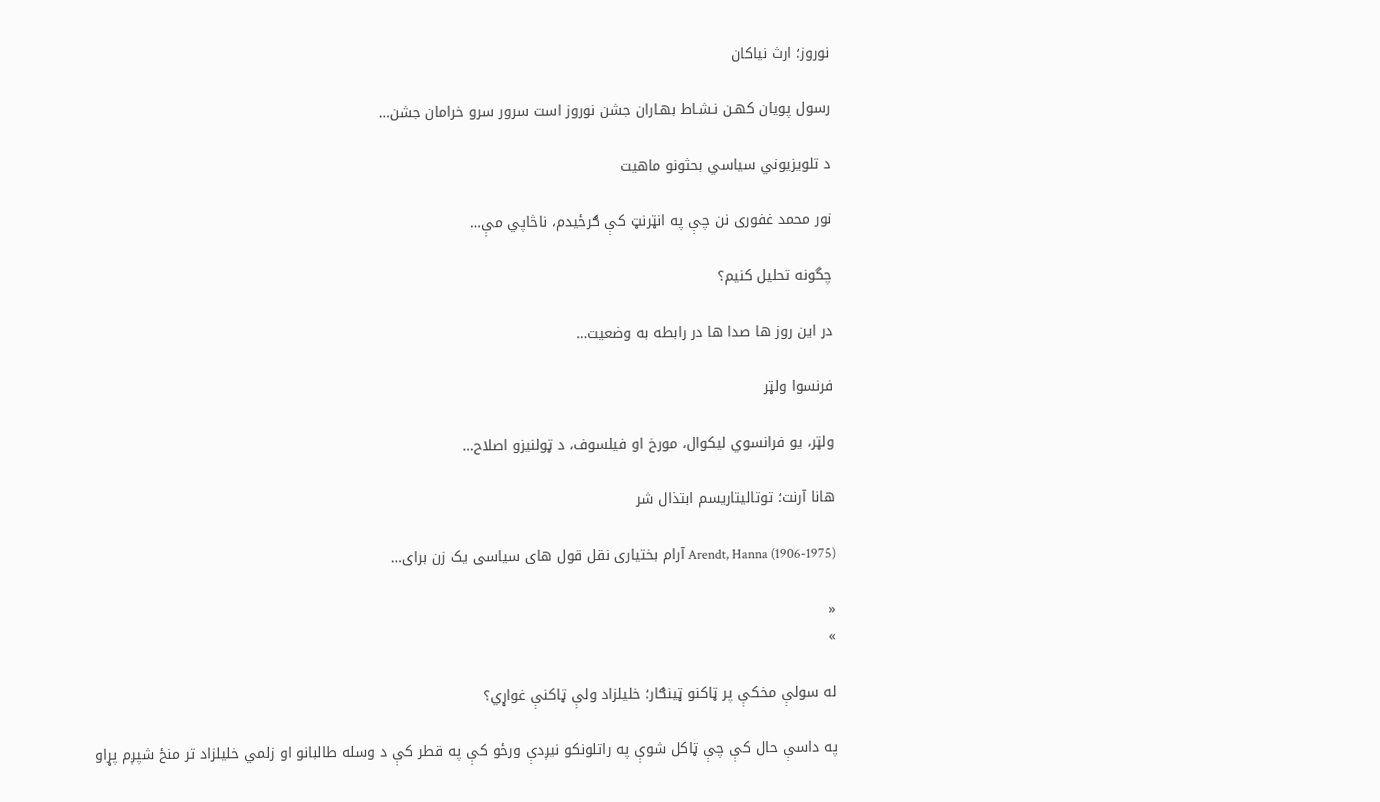نوروز؛ ارث نیاکان

رسول پویان کهـن نـشـاط بهـاران جشن نوروز است سرور سرو خرامان جشن…

د تلویزیوني سیاسي بحثونو ماهیت

نور محمد غفوری نن چې په انټرنټ کې ګرځیدم، ناڅاپي مې…

چگونه تحلیل کنیم؟

در این روز ها صدا ها در رابطه به وضعیت…

فرنسوا ولټر

ولټر، یو فرانسوي لیکوال، مورخ او فیلسوف، د ټولنیزو اصلاح…

هانا آرنت؛ توتالیتاریسم ابتذال شر

Arendt, Hanna (1906-1975) آرام بختیاری نقل قول های سیاسی یک زن برای…

«
»

له سولې مخکې پر ټاکنو ټينګار؛ خليلزاد ولې ټاکنې غواړي؟

په داسې حال کې چې ټاکل شوې په راتلونکو نيږدې ورځو کې په قطر کې د وسله طالبانو او زلمي خليلزاد تر منځ شپږم پړاو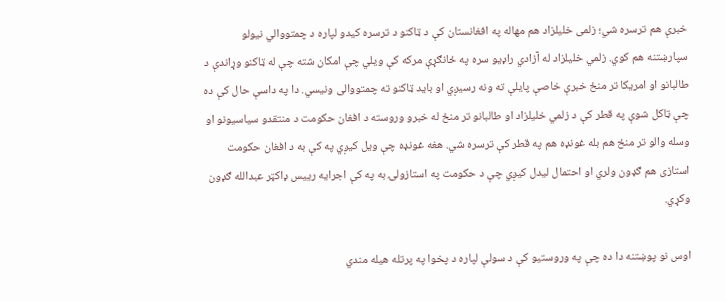خبرې هم ترسره شي؛ زلمی خليلزاد هم مهاله په افغانستان کې د ټاکنو د ترسره کيدو لپاره د چمتووالي نيولو سپارښتنه هم کوي. زلمي خليلزاد له آزادي راډيو سره په ځانګړې مرکه کې ويلي چې امکان شته چې له ټاکنو وړاندې د طالبانو او امریکا تر منځ خبرې خاصې پايلې ته ونه رسيږي او بايد ټاکنو ته چمتووالی ونيسي. دا په داسې حال کې ده چې ټاکل شوې په قطر کې د زلمي خليلزاد او طالبانو تر منځ له خبرو وروسته د افغان حکومت د منتقدو سياسيونو او وسله والو تر منځ هم بله غونډه هم په قطر کې ترسره شي. هغه غونډه چې ويل کيږي په کې به د افغان حکومت استازی هم ګډون ولري او احتمال ليدل کيږي چې د حکومت په استازولۍ به په کې اجرايه رييس ډاکټر عبدالله ګډون وکړي.

اوس نو پوښتنه دا ده چې په وروستیو کې د سولې لپاره د پخوا په پرتله هيله مندي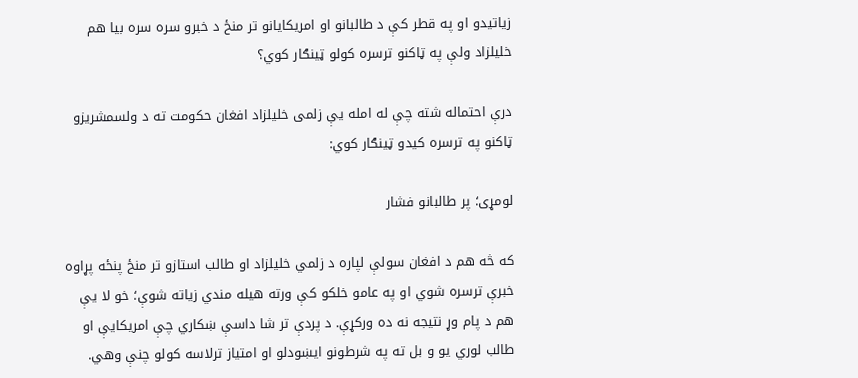زياتيدو او په قطر کې د طالبانو او امریکايانو تر منځ د خبرو سره سره بيا هم خليلزاد ولې په ټاکنو ترسره کولو ټينګار کوي؟

درې احتماله شته چې له امله يې زلمی خليلزاد افغان حکومت ته د ولسمشريزو ټاکنو په ترسره کيدو ټينګار کوي:

لومړی؛ پر طالبانو فشار

که څه هم د افغان سولې لپاره د زلمي خليلزاد او طالب استازو تر منځ پنځه پړاوه خبرې ترسره شوي او په عامو خلکو کې ورته هيله مندي زياته شوې؛ خو لا يې هم د پام وړ نتیجه نه ده ورکړې. د پردې تر شا داسې ښکاري چې امريکايې او طالب لوري يو و بل ته په شرطونو ايښودلو او امتیاز ترلاسه کولو چنې وهي.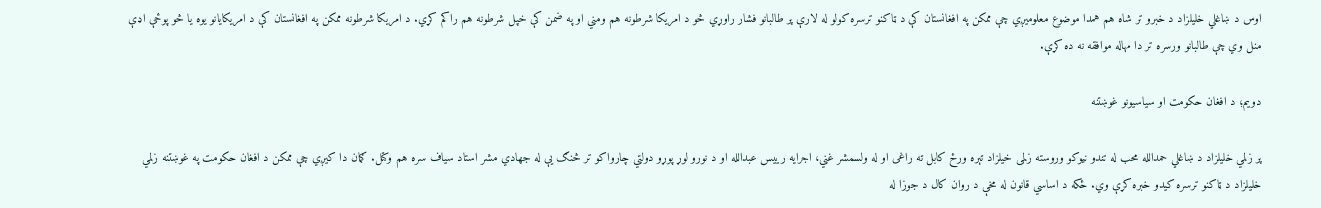اوس د ښاغلي خليلزاد د خبرو تر شاه هم همدا موضوع معلوميږي چې ممکن په افغانستان کې د ټاکنو ترسره کولو له لارې پر طالبانو فشار راوړي څو د امريکا شرطونه هم ومني او په ضمن کې خپل شرطونه هم راکم کړي. د امريکا شرطونه ممکن په افغانستان کې د امريکايانو يوه يا څو پوځې اډې منل وي چې طالبانو ورسره تر دا مهاله موافقه نه ده کړې.

دويم؛ د افغان حکومت او سياسيونو غوښتنه

پر زلمي خليلزاد د ښاغلي حمدالله محب له تندو نيوکو وروسته زلمی خيلزاد تېره ورځ کابل ته راغی او له ولسمشر غني، اجرايه رييس عبدالله او د نورو لوړ پوړو دولتي چارواکو تر څنګ يې له جهادي مشر استاد سیاف سره هم وکتل. ګمان دا کيږي چې ممکن د افغان حکومت په غوښتنه زلمي خليلزاد د ټاکنو ترسره کیدو خبره کړې وي. ځکه د اساسي قانون له مخې د روان کال د جوزا له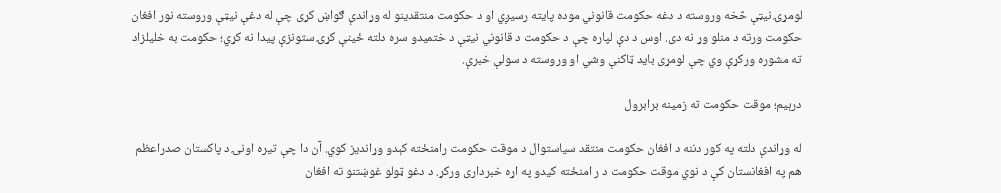لومړۍ نيټې څخه وروسته د دغه حکومت قانوني موده پايته رسيږي او د حکومت منتقدينو له وړاندې ګواښ کړی چې له دغې نیټې وروسته نور افغان حکومت ورته د منلو وړ نه دی. اوس د دې لپاره چې د حکومت د قانوني نيټې د ختميدو سره دلته ځينې کړۍ ستونزې پيدا نه کړي؛ حکومت به خليلزاد ته مشوره ورکړې وي چې لومړی بايد ټاکنې وشي او وروسته د سولې خبرې.

درېيم؛ موقت حکومت ته زمينه برابرول

له وړاندې دلته په کور دننه د افغان حکومت منتقد سياستوال د موقت حکومت رامنځته کېدو وړانديز کوي. آن دا چې تیره اونۍ د پاکستان صدراعظم هم په افغانستان کې د نوي موقت حکومت د ر امنځته کيدو په اړه خبرداری ورکړ. د دغو ټولو غوښتنو ته افغان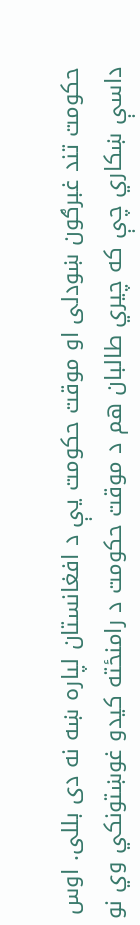حکومت تند غبرګون ښودلی او موقت حکومت يې د افغانستان لپاره ښه نه دی بللی. اوس داسې ښکاري چې که چيري طالبان هم د موقت حکومت د رامنځته کيدو غوښتونکي وي نو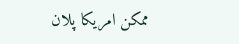ممکن امریکا پلان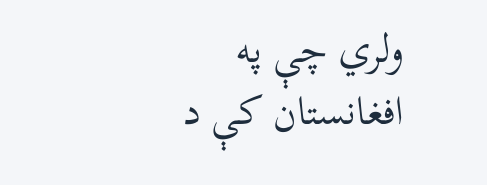ولري چې په افغانستان کې د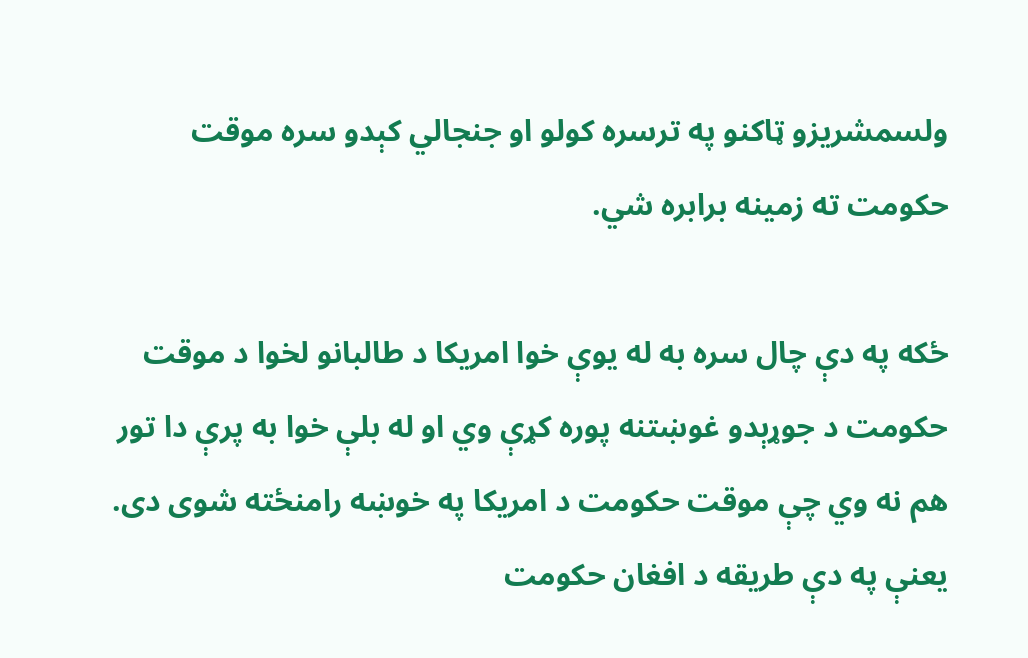ولسمشريزو ټاکنو په ترسره کولو او جنجالي کېدو سره موقت حکومت ته زمينه برابره شي.

ځکه په دې چال سره به له یوې خوا امريکا د طالبانو لخوا د موقت حکومت د جوړېدو غوښتنه پوره کړې وي او له بلې خوا به پرې دا تور هم نه وي چې موقت حکومت د امريکا په خوښه رامنځته شوی دی. یعنې په دې طريقه د افغان حکومت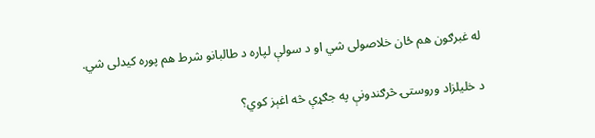له غبرګون هم ځان خلاصولی شي او د سولې لپاره د طالبانو شرط هم پوره کيدلی شي.

د خليلزاد وروستۍ څرګندونې په جګړې څه اغېز کوي؟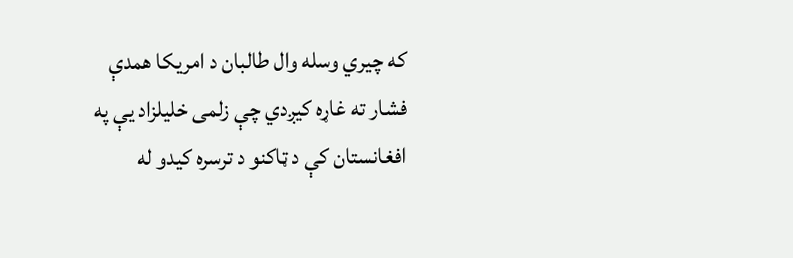که چيري وسله وال طالبان د امريکا همدې فشار ته غاړه کيږدي چې زلمی خليلزاد يې په افغانستان کې د ټاکنو د ترسره کيدو له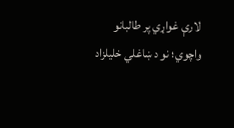لارې غواړي پر طالبانو واچوي؛ نو د ښاغلي خليلزاد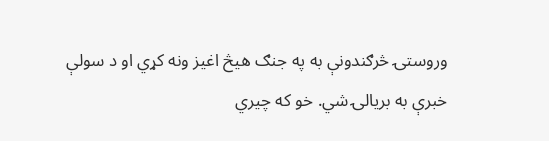وروستۍ څرګندونې به په جنګ هيڅ اغيز ونه کړي او د سولې خبرې به بريالۍ شي. خو که چيري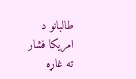طالبانو د امريکا فشار ته غاړه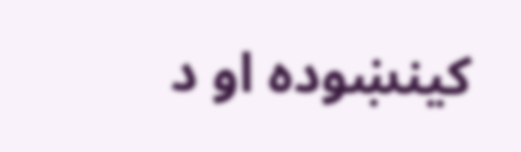کينښوده او د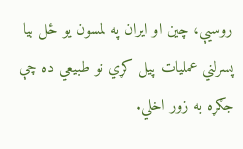روسيې، چين او ايران په لمسون یو ځل بيا پسرلني عمليات پيل کړي نو طبيعي ده چې جګړه به زور اخلي.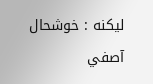لیکنه : خوشحال آصفي